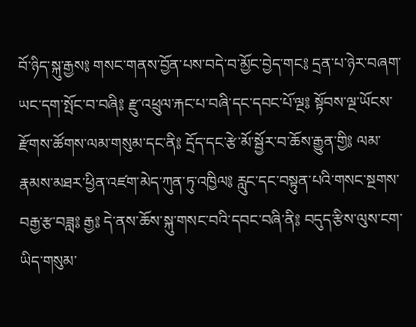བོ་ཉིད་སྐུ་རྒྱས༔ གསང་གནས་བྱོན་པས་བདེ་བ་མྱོང་བྱེད་གང༔ དྲན་པ་ཉེར་བཞག་ཡང་དག་སྤོང་བ་བཞི༔ རྫུ་འཕྲུལ་རྐང་པ་བཞི་དང་དབང་པོ་ལྔ༔ སྟོབས་ལྔ་ཡོངས་རྫོགས་ཚོགས་ལམ་གསུམ་དང་ནི༔ དྲོད་དང་རྩེ་མོ་སྦྱོར་བ་ཆོས་རྒྱུན་གྱི༔ ལམ་རྣམས་མཐར་ཕྱིན་འཛག་མེད་ཀུན་ཏུ་འཁྱིལ༔ རླུང་དང་བསྟུན་པའི་གསང་སྔགས་བརྒྱ་རྩ་བཟླ༔ རྒྱ༔ དེ་ནས་ཆོས་སྐུ་གསང་བའི་དབང་བཞི་ནི༔ བདུད་རྩིས་ལུས་ངག་ཡིད་གསུམ་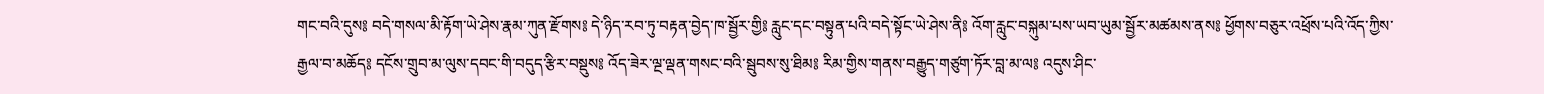གང་བའི་དུས༔ བདེ་གསལ་མི་རྟོག་ཡེ་ཤེས་རྣམ་ཀུན་རྫོགས༔ དེ་ཉིད་རབ་ཏུ་བརྟན་བྱེད་ཁ་སྦྱོར་གྱི༔ རླུང་དང་བསྟུན་པའི་བདེ་སྟོང་ཡེ་ཤེས་ནི༔ འོག་རླུང་བསྐུམ་པས་ཡབ་ཡུམ་སྦྱོར་མཚམས་ནས༔ ཕྱོགས་བཅུར་འཕྲོས་པའི་འོད་ཀྱིས་རྒྱལ་བ་མཆོད༔ དངོས་གྲུབ་མ་ལུས་དབང་གི་བདུད་རྩིར་བསྡུས༔ འོད་ཟེར་ལྔ་ལྡན་གསང་བའི་སྦུབས་སུ་ཐིམ༔ རིམ་གྱིས་གནས་བརྒྱུད་གཙུག་ཏོར་བླ་མ་ལ༔ འདུས་ཤིང་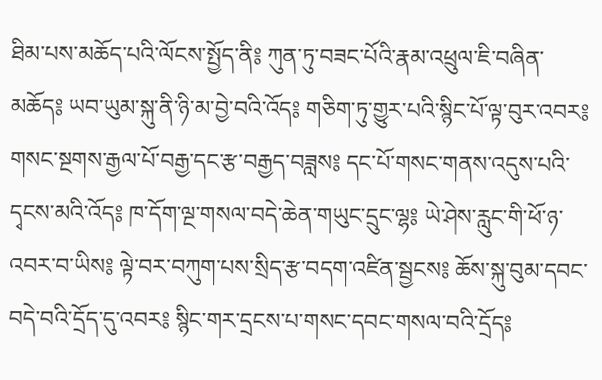ཐིམ་པས་མཆོད་པའི་ལོངས་སྤྱོད་ནི༔ ཀུན་ཏུ་བཟང་པོའི་རྣམ་འཕྲུལ་ཇི་བཞིན་མཆོད༔ ཡབ་ཡུམ་སྐུ་ནི་ཉི་མ་བྱེ་བའི་འོད༔ གཅིག་ཏུ་གྱུར་པའི་སྙིང་པོ་ལྟ་བུར་འབར༔ གསང་སྔགས་རྒྱལ་པོ་བརྒྱ་དང་རྩ་བརྒྱད་བཟླས༔ དང་པོ་གསང་གནས་འདུས་པའི་དྭངས་མའི་འོད༔ ཁ་དོག་ལྔ་གསལ་བདེ་ཆེན་གཡུང་དྲུང་ལྷ༔ ཡེ་ཤེས་རླུང་གི་ཕོ་ཉ་འབར་བ་ཡིས༔ ལྟེ་བར་བཀུག་པས་སྲིད་རྩ་བདག་འཛིན་སྦྱངས༔ ཆོས་སྐུ་བུམ་དབང་བདེ་བའི་དྲོད་དུ་འབར༔ སྙིང་གར་དྲངས་པ་གསང་དབང་གསལ་བའི་དྲོད༔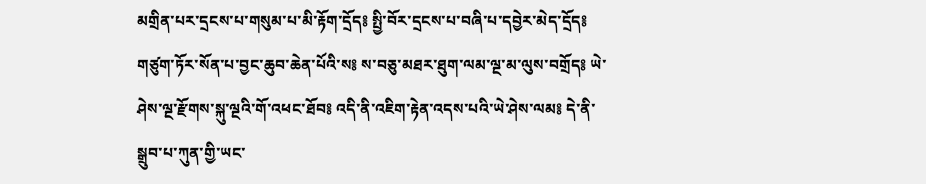མགྲིན་པར་དྲངས་པ་གསུམ་པ་མི་རྟོག་དྲོད༔ སྤྱི་བོར་དྲངས་པ་བཞི་པ་དབྱེར་མེད་དྲོད༔ གཙུག་ཏོར་སོན་པ་བྱང་ཆུབ་ཆེན་པོའི་ས༔ ས་བཅུ་མཐར་ཐུག་ལམ་ལྔ་མ་ལུས་བགྲོད༔ ཡེ་ཤེས་ལྔ་རྫོགས་སྐུ་ལྔའི་གོ་འཕང་ཐོབ༔ འདི་ནི་འཇིག་རྟེན་འདས་པའི་ཡེ་ཤེས་ལམ༔ དེ་ནི་སྒྲུབ་པ་ཀུན་གྱི་ཡང་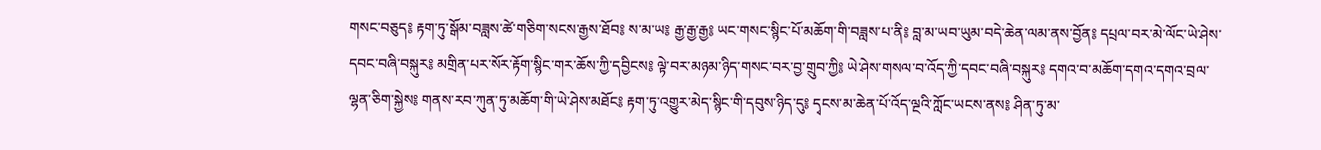གསང་བཅུད༔ རྟག་ཏུ་སྒོམ་བཟླས་ཚེ་གཅིག་སངས་རྒྱས་ཐོབ༔ ས་མ་ཡ༔ རྒྱ་རྒྱ་རྒྱ༔ ཡང་གསང་སྙིང་པོ་མཆོག་གི་བཟླས་པ་ནི༔ བླ་མ་ཡབ་ཡུམ་བདེ་ཆེན་ལམ་ནས་བྱོན༔ དཔྲལ་བར་མེ་ལོང་ཡེ་ཤེས་དབང་བཞི་བསྐུར༔ མགྲིན་པར་སོར་རྟོག་སྙིང་གར་ཆོས་ཀྱི་དབྱིངས༔ ལྟེ་བར་མཉམ་ཉིད་གསང་བར་བྱ་གྲུབ་ཀྱི༔ ཡེ་ཤེས་གསལ་བ་འོད་ཀྱི་དབང་བཞི་བསྐུར༔ དགའ་བ་མཆོག་དགའ་དགའ་བྲལ་ལྷན་ཅིག་སྐྱེས༔ གནས་རབ་ཀུན་ཏུ་མཆོག་གི་ཡེ་ཤེས་མཐོང༔ རྟག་ཏུ་འགྱུར་མེད་སྙིང་གི་དབུས་ཉིད་དུ༔ དྭངས་མ་ཆེན་པོ་འོད་ལྔའི་ཀློང་ཡངས་ནས༔ ཤིན་ཏུ་མ་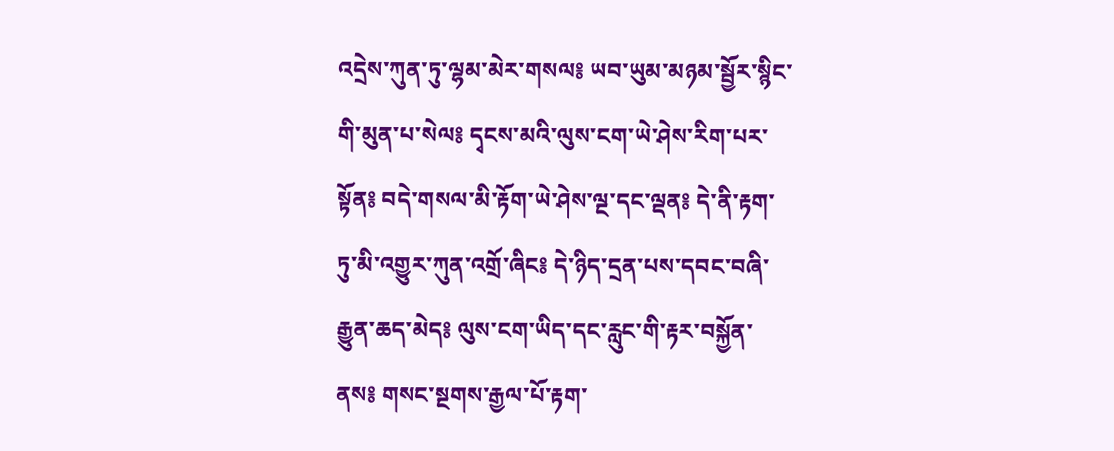འདྲེས་ཀུན་ཏུ་ལྷམ་མེར་གསལ༔ ཡབ་ཡུམ་མཉམ་སྦྱོར་སྙིང་གི་མུན་པ་སེལ༔ དྭངས་མའི་ལུས་ངག་ཡེ་ཤེས་རིག་པར་སྟོན༔ བདེ་གསལ་མི་རྟོག་ཡེ་ཤེས་ལྔ་དང་ལྡན༔ དེ་ནི་རྟག་ཏུ་མི་འགྱུར་ཀུན་འགྲོ་ཞིང༔ དེ་ཉིད་དྲན་པས་དབང་བཞི་རྒྱུན་ཆད་མེད༔ ལུས་ངག་ཡིད་དང་རླུང་གི་རྟར་བསྐྱོན་ནས༔ གསང་སྔགས་རྒྱལ་པོ་རྟག་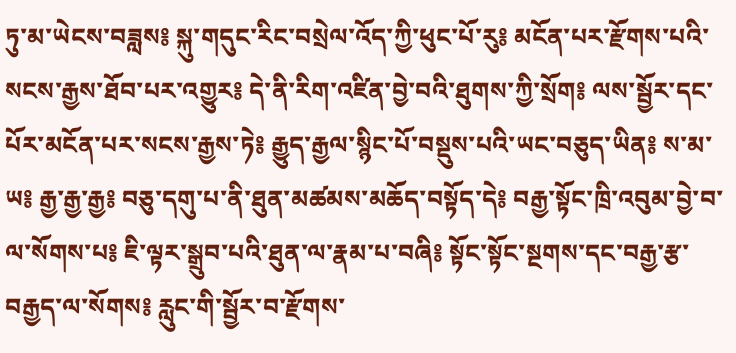ཏུ་མ་ཡེངས་བཟླས༔ སྐུ་གདུང་རིང་བསྲེལ་འོད་ཀྱི་ཕུང་པོ་རུ༔ མངོན་པར་རྫོགས་པའི་སངས་རྒྱས་ཐོབ་པར་འགྱུར༔ དེ་ནི་རིག་འཛིན་བྱེ་བའི་ཐུགས་ཀྱི་སྲོག༔ ལས་སྦྱོར་དང་པོར་མངོན་པར་སངས་རྒྱས་ཏེ༔ རྒྱུད་རྒྱལ་སྙིང་པོ་བསྡུས་པའི་ཡང་བཅུད་ཡིན༔ ས་མ་ཡ༔ རྒྱ་རྒྱ་རྒྱ༔ བཅུ་དགུ་པ་ནི་ཐུན་མཚམས་མཆོད་བསྟོད་དེ༔ བརྒྱ་སྟོང་ཁྲི་འབུམ་བྱེ་བ་ལ་སོགས་པ༔ ཇི་ལྟར་སྒྲུབ་པའི་ཐུན་ལ་རྣམ་པ་བཞི༔ སྟོང་སྟོང་སྔགས་དང་བརྒྱ་རྩ་བརྒྱད་ལ་སོགས༔ རླུང་གི་སྦྱོར་བ་རྫོགས་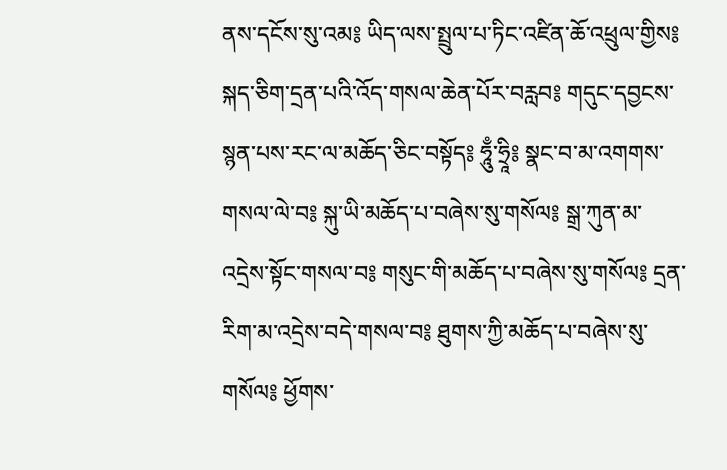ནས་དངོས་སུ་འམ༔ ཡིད་ལས་སྤྲུལ་པ་ཏིང་འཛིན་ཆོ་འཕྲུལ་གྱིས༔ སྐད་ཅིག་དྲན་པའི་འོད་གསལ་ཆེན་པོར་བརླབ༔ གདུང་དབྱངས་སྙན་པས་རང་ལ་མཆོད་ཅིང་བསྟོད༔ ཧཱུྃ་ཧྲཱི༔ སྣང་བ་མ་འགགས་གསལ་ལེ་བ༔ སྐུ་ཡི་མཆོད་པ་བཞེས་སུ་གསོལ༔ སྒྲ་ཀུན་མ་འདྲེས་སྟོང་གསལ་བ༔ གསུང་གི་མཆོད་པ་བཞེས་སུ་གསོལ༔ དྲན་རིག་མ་འདྲེས་བདེ་གསལ་བ༔ ཐུགས་ཀྱི་མཆོད་པ་བཞེས་སུ་གསོལ༔ ཕྱོགས་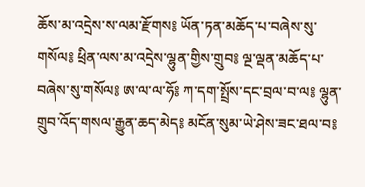ཆོས་མ་འདྲེས་ས་ལམ་རྫོགས༔ ཡོན་ཏན་མཆོད་པ་བཞེས་སུ་གསོལ༔ ཕྲིན་ལས་མ་འདྲེས་ལྷུན་གྱིས་གྲུབ༔ ལྔ་ལྡན་མཆོད་པ་བཞེས་སུ་གསོལ༔ ཨ་ལ་ལ་ཧོ༔ ཀ་དག་སྤྲོས་དང་བྲལ་བ་ལ༔ ལྷུན་གྲུབ་འོད་གསལ་རྒྱུན་ཆད་མེད༔ མངོན་སུམ་ཡེ་ཤེས་ཟང་ཐལ་བ༔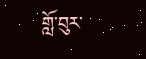གློ་བུར་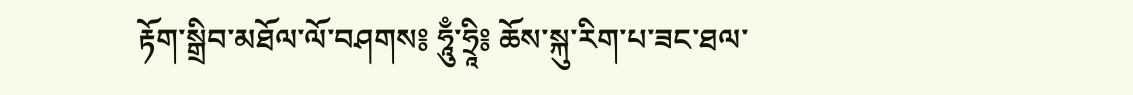རྟོག་སྒྲིབ་མཐོལ་ལོ་བཤགས༔ ཧཱུྃ་ཧྲཱི༔ ཆོས་སྐུ་རིག་པ་ཟང་ཐལ་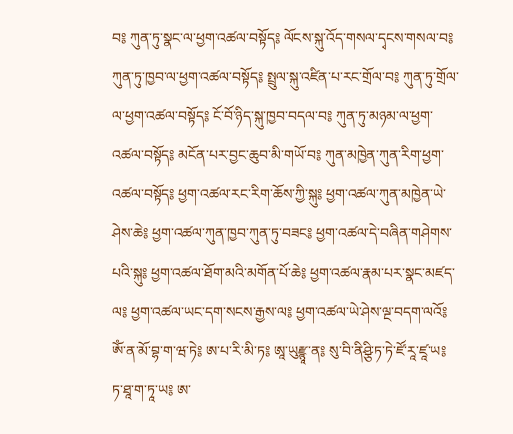བ༔ ཀུན་ཏུ་སྣང་ལ་ཕྱག་འཚལ་བསྟོད༔ ལོངས་སྐུ་འོད་གསལ་དྭངས་གསལ་བ༔ ཀུན་ཏུ་ཁྱབ་ལ་ཕྱག་འཚལ་བསྟོད༔ སྤྲུལ་སྐུ་འཛིན་པ་རང་གྲོལ་བ༔ ཀུན་ཏུ་གྲོལ་ལ་ཕྱག་འཚལ་བསྟོད༔ ངོ་བོ་ཉིད་སྐུ་ཁྱབ་བདལ་བ༔ ཀུན་ཏུ་མཉམ་ལ་ཕྱག་འཚལ་བསྟོད༔ མངོན་པར་བྱང་ཆུབ་མི་གཡོ་བ༔ ཀུན་མཁྱེན་ཀུན་རིག་ཕྱག་འཚལ་བསྟོད༔ ཕྱག་འཚལ་རང་རིག་ཆོས་ཀྱི་སྐུ༔ ཕྱག་འཚལ་ཀུན་མཁྱེན་ཡེ་ཤེས་ཆེ༔ ཕྱག་འཚལ་ཀུན་ཁྱབ་ཀུན་ཏུ་བཟང༔ ཕྱག་འཚལ་དེ་བཞིན་གཤེགས་པའི་སྐུ༔ ཕྱག་འཚལ་ཐོག་མའི་མགོན་པོ་ཆེ༔ ཕྱག་འཚལ་རྣམ་པར་སྣང་མཛད་ལ༔ ཕྱག་འཚལ་ཡང་དག་སངས་རྒྱས་ལ༔ ཕྱག་འཚལ་ཡེ་ཤེས་ལྔ་བདག་ལའོ༔ ཨོཾ་ན་མོ་བྷ་ག་ཝ་ཏེ༔ ཨ་པ་རི་མི་ཏ༔ ཨཱ་ཡུརྫྙཱ་ན༔ སུ་བི་ནིཤྩི་ཏ་ཏེ་ཛོ་རཱ་ཛཱ་ཡ༔ ཏ་ཐཱ་ག་ཏཱ་ཡ༔ ཨ་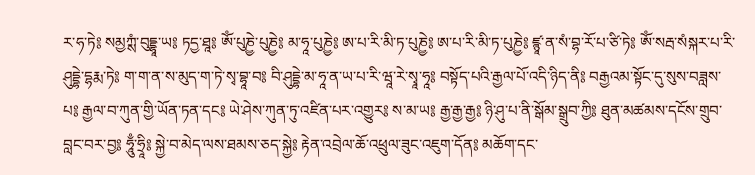ར་ཧ་ཏེ༔ སམྱཀྶཾ་བུདྡྷཱ་ཡ༔ ཏདྱ་ཐཱ༔ ཨོཾ་པུཎྱེ་པུཎྱེ༔ མ་ཧཱ་པུཎྱེ༔ ཨ་པ་རི་མི་ཏ་པུཎྱེ༔ ཨ་པ་རི་མི་ཏ་པུཎྱེ༔ ཛྙཱ་ན་སཾ་བྷ་རོ་པ་ཙི་ཏེ༔ ཨོཾ་སརྦ་སཾསྐར་པ་རི་ཤུདྡྷེ་དྷརྨ་ཏེ༔ ག་ག་ན་ས་མུད་ག་ཏེ་སྭ་བྷཱ་བ༔ བི་ཤུདྡྷེ་མ་ཧཱ་ན་ཡ་པ་རི་ཝཱ་རེ་སྭཱ་ཧཱ༔ བསྟོད་པའི་རྒྱལ་པོ་འདི་ཉིད་ནི༔ བརྒྱའམ་སྟོང་དུ་སུས་བཟླས་པ༔ རྒྱལ་བ་ཀུན་གྱི་ཡོན་ཏན་དང༔ ཡེ་ཤེས་ཀུན་ཏུ་འཛིན་པར་འགྱུར༔ ས་མ་ཡ༔ རྒྱ་རྒྱ་རྒྱ༔ ཉི་ཤུ་པ་ནི་སྒོམ་སྒྲུབ་ཀྱི༔ ཐུན་མཚམས་དངོས་གྲུབ་བླང་བར་བྱ༔ ཧཱུྃ་ཧྲཱི༔ སྐྱེ་བ་མེད་ལས་ཐམས་ཅད་སྐྱེ༔ རྟེན་འབྲེལ་ཆོ་འཕྲུལ་ཟུང་འཇུག་དོན༔ མཆོག་དང་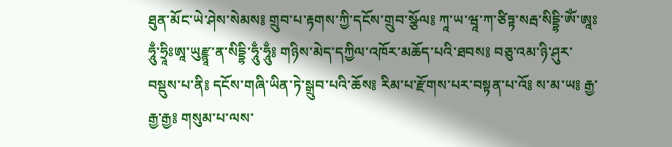ཐུན་མོང་ཡེ་ཤེས་སེམས༔ གྲུབ་པ་རྟགས་ཀྱི་དངོས་གྲུབ་སྩོལ༔ ཀཱ་ཡ་ཝཱ་ཀ་ཙིཏྟ་སརྦ་སིདྡྷི་ཨོཾ་ཨཱཿཧཱུྃ་ཧྲཱིཿཨཱ་ཡུརྫྙཱ་ན་སིདྡྷི་ཧཱུྃ་ཧཱུྃ༔ གཉིས་མེད་དཀྱིལ་འཁོར་མཆོད་པའི་ཐབས༔ བཅུ་འམ་ཉི་ཤུར་བསྡུས་པ་ནི༔ དངོས་གཞི་ཡིན་ཏེ་སྒྲུབ་པའི་ཆོས༔ རིམ་པ་རྫོགས་པར་བསྟན་པ་འོ༔ ས་མ་ཡ༔ རྒྱ་རྒྱ་རྒྱ༔ གསུམ་པ་ལས་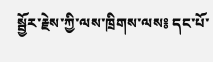སྦྱོར་རྗེས་ཀྱི་ལས་ཁྲིགས་ལས༔ དང་པོ་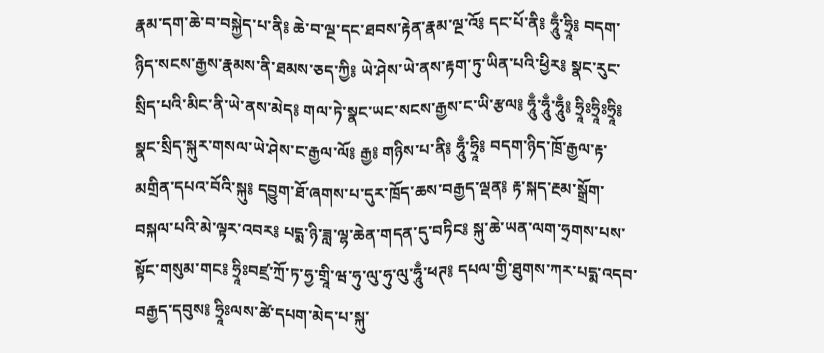རྣམ་དག་ཆེ་བ་བསྐྱེད་པ་ནི༔ ཆེ་བ་ལྔ་དང་ཐབས་རྟེན་རྣམ་ལྔ་འོ༔ དང་པོ་ནི༔ ཧཱུྃ་ཧྲཱི༔ བདག་ཉིད་སངས་རྒྱས་རྣམས་ནི་ཐམས་ཅད་ཀྱི༔ ཡེ་ཤེས་ཡེ་ནས་རྟག་ཏུ་ཡིན་པའི་ཕྱིར༔ སྣང་རུང་སྲིད་པའི་མིང་ནི་ཡེ་ནས་མེད༔ གལ་ཏེ་སྣང་ཡང་སངས་རྒྱས་ང་ཡི་རྩལ༔ ཧཱུྃ་ཧཱུྃ་ཧཱུྃ༔ ཧྲཱིཿཧྲཱིཿཧྲཱི༔ སྣང་སྲིད་སྐུར་གསལ་ཡེ་ཤེས་ང་རྒྱལ་ལོ༔ རྒྱ༔ གཉིས་པ་ནི༔ ཧཱུྃ་ཧྲཱི༔ བདག་ཉིད་ཁྲོ་རྒྱལ་རྟ་མགྲིན་དཔའ་བོའི་སྐུ༔ དབྱུག་ཐོ་ཞགས་པ་དུར་ཁྲོད་ཆས་བརྒྱད་ལྡན༔ རྟ་སྐད་རྔམ་སྒྲོག་བསྐལ་པའི་མེ་ལྟར་འབར༔ པདྨ་ཉི་ཟླ་ལྷ་ཆེན་གདན་དུ་བཏིང༔ སྐུ་ཆེ་ཡན་ལག་ཧྲགས་པས་སྟོང་གསུམ་གང༔ ཧྲཱིཿབཛྲ་ཀྲོ་ཏ་ཧྱ་གྲཱི་ཝ་ཧུ་ལུ་ཧུ་ལུ་ཧཱུྃ་ཕཊ༔ དཔལ་གྱི་ཐུགས་ཀར་པདྨ་འདབ་བརྒྱད་དབུས༔ ཧྲཱིཿལས་ཚེ་དཔག་མེད་པ་སྐུ་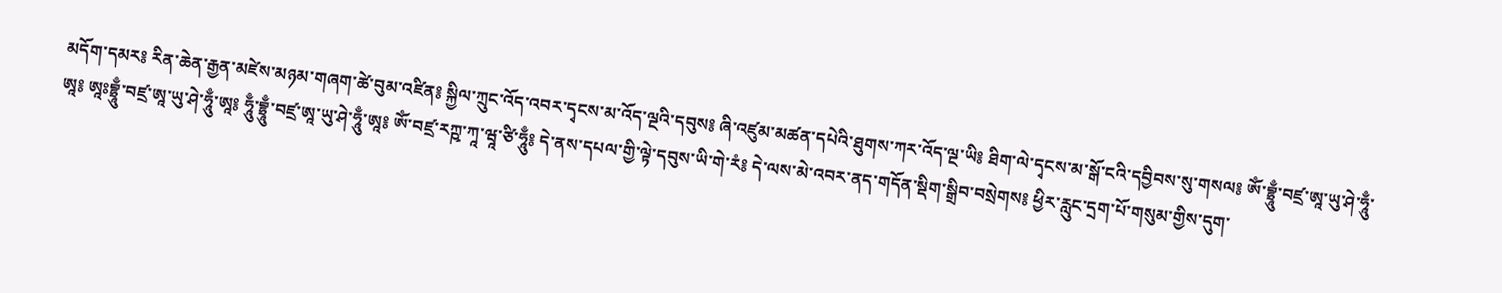མདོག་དམར༔ རིན་ཆེན་རྒྱན་མཛེས་མཉམ་གཞག་ཚེ་བུམ་འཛིན༔ སྐྱིལ་ཀྲུང་འོད་འབར་དྭངས་མ་འོད་ལྔའི་དབུས༔ ཞི་འཛུམ་མཚན་དཔེའི་ཐུགས་ཀར་འོད་ལྔ་ཡི༔ ཐིག་ལེ་དྭངས་མ་སྒོ་ངའི་དབྱིབས་སུ་གསལ༔ ཨོཾ་བྷྲཱུྃ་བཛྲ་ཨཱ་ཡུ་ཤེ་ཧཱུྃ་ཨཱ༔ ཨཱཿབྷྲཱུྃ་བཛྲ་ཨཱ་ཡུ་ཤེ་ཧཱུྃ་ཨཱ༔ ཧཱུྃ་བྷྲཱུྃ་བཛྲ་ཨཱ་ཡུ་ཤེ་ཧཱུྃ་ཨཱ༔ ཨོཾ་བཛྲ་རཀྵ་ཀཱ་ཝཱ་ཙི་ཧཱུྃ༔ དེ་ནས་དཔལ་གྱི་ལྟེ་དབུས་ཡི་གེ་རཾ༔ དེ་ལས་མེ་འབར་ནད་གདོན་སྡིག་སྒྲིབ་བསྲེགས༔ ཕྱིར་རླུང་དྲག་པོ་གསུམ་གྱིས་དུག་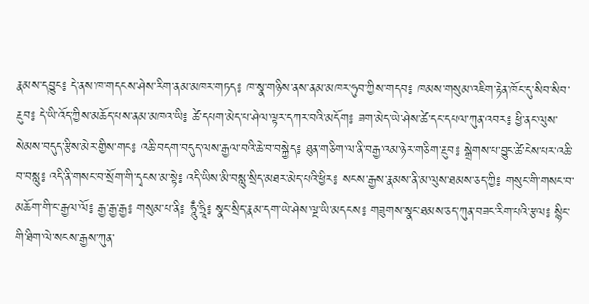རྣམས་དབྱུང༔ དེ་ནས་ཁ་གདངས་ཤེས་རིག་ནམ་མཁར་གཏད༔ ཁ་སྣ་གཉིས་ནས་ནམ་མཁར་ཧུབ་ཀྱིས་གདབ༔ ཁམས་གསུམ་འཇིག་རྟེན་ཁོང་དུ་སིབ་སིབ་རྔུབ༔ དེ་ཡི་འོད་ཀྱིས་མཆོད་པས་ནམ་མཁའ་ཡི༔ ཚེ་དཔག་མེད་པ་ཤེལ་ལྟར་དཀར་བའི་མདོག༔ ཟག་མེད་ཡེ་ཤེས་ཚེ་དང་དཔལ་ཀུན་འབར༔ ཕྱི་ནང་ལུས་སེམས་བདུད་རྩིས་མེར་གྱིས་གང༔ འཆི་བདག་བདུད་ལས་རྒྱལ་བའི་ཆེ་བ་བསྐྱེད༔ ཐུན་གཅིག་ལ་ནི་བརྒྱ་འམ་ཉེར་གཅིག་རྔུབ༔ སྒྲེགས་པ་བྱུང་ཚེ་ངེས་པར་འཆི་བ་བསླུ༔ འདི་ནི་གསང་བ་སྲོག་གི་དྭངས་མ་སྟེ༔ འདི་ཡིས་མི་བསླུ་སྲིད་མཐར་མེད་པའི་ཕྱིར༔ སངས་རྒྱས་རྣམས་ནི་མ་ལུས་ཐམས་ཅད་ཀྱི༔ གསུང་གི་གསང་བ་མཆོག་གི་ང་རྒྱལ་ལོ༔ རྒྱ་རྒྱ་རྒྱ༔ གསུམ་པ་ནི༔ ཧཱུྃ་ཧྲཱི༔ སྣང་སྲིད་རྣམ་དག་ཡེ་ཤེས་ལྔ་ཡི་མདངས༔ གཟུགས་སྣང་ཐམས་ཅད་ཀུན་བཟང་རིག་པའི་རྩལ༔ སྙིང་གི་ཐིག་ལེ་སངས་རྒྱས་ཀུན་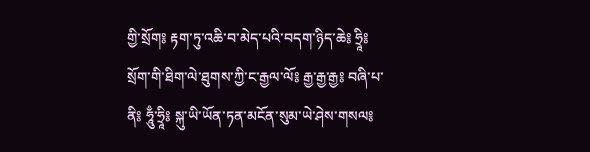གྱི་སྲོག༔ རྟག་ཏུ་འཆི་བ་མེད་པའི་བདག་ཉིད་ཆེ༔ ཧྲཱི༔ སྲོག་གི་ཐིག་ལེ་ཐུགས་ཀྱི་ང་རྒྱལ་ལོ༔ རྒྱ་རྒྱ་རྒྱ༔ བཞི་པ་ནི༔ ཧཱུྃ་ཧྲཱི༔ སྐུ་ཡི་ཡོན་ཏན་མངོན་སུམ་ཡེ་ཤེས་གསལ༔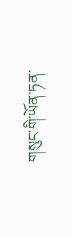གསུང་གི་ཡོན་ཏན་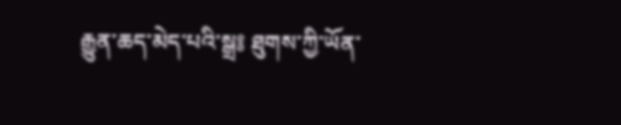རྒྱུན་ཆད་མེད་པའི་སྒྲ༔ ཐུགས་ཀྱི་ཡོན་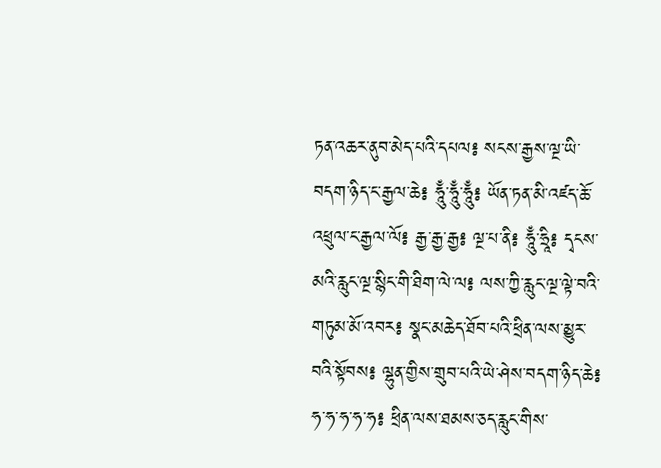ཏན་འཆར་ནུབ་མེད་པའི་དཔལ༔ སངས་རྒྱས་ལྔ་ཡི་བདག་ཉིད་ང་རྒྱལ་ཆེ༔ ཧཱུྃ་ཧཱུྃ་ཧཱུྃ༔ ཡོན་ཏན་མི་འཛད་ཆོ་འཕྲུལ་ང་རྒྱལ་ལོ༔ རྒྱ་རྒྱ་རྒྱ༔ ལྔ་པ་ནི༔ ཧཱུྃ་ཧྲཱི༔ དྭངས་མའི་རླུང་ལྔ་སྙིང་གི་ཐིག་ལེ་ལ༔ ལས་ཀྱི་རླུང་ལྔ་ལྟེ་བའི་གཏུམ་མོ་འབར༔ སྣང་མཆེད་ཐོབ་པའི་ཕྲིན་ལས་མྱུར་བའི་སྟོབས༔ ལྷུན་གྱིས་གྲུབ་པའི་ཡེ་ཤེས་བདག་ཉིད་ཆེ༔ ཧ་ཧ་ཧ་ཧ་ཧ༔ ཕྲིན་ལས་ཐམས་ཅད་རླུང་གིས་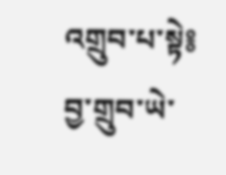འགྲུབ་པ་སྟེ༔ བྱ་གྲུབ་ཡེ་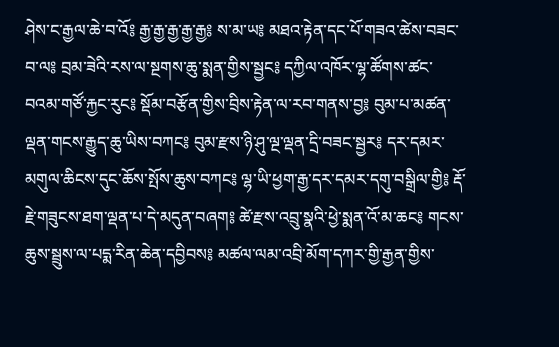ཤེས་ང་རྒྱལ་ཆེ་བ་འོ༔ རྒྱ་རྒྱ་རྒྱ་རྒྱ་རྒྱ༔ ས་མ་ཡ༔ མཐའ་རྟེན་དང་པོ་གཟའ་ཚེས་བཟང་བ་ལ༔ བྲམ་ཟེའི་རས་ལ་སྔགས་ཆུ་སྨན་གྱིས་སྦྱང༔ དཀྱིལ་འཁོར་ལྷ་ཚོགས་ཚང་བའམ་གཙོ་རྐྱང་རུང༔ སྡོམ་བརྩོན་གྱིས་བྲིས་རྟེན་ལ་རབ་གནས་བྱ༔ བུམ་པ་མཚན་ལྡན་གངས་རྒྱུད་ཆུ་ཡིས་བཀང༔ བུམ་རྫས་ཉི་ཤུ་ལྔ་ལྡན་དྲི་བཟང་སྦྱར༔ དར་དམར་མགུལ་ཆིངས་དུང་ཆོས་སྤོས་ཆུས་བཀང༔ ལྷ་ཡི་ཕྱག་རྒྱ་དར་དམར་དགུ་བསྒྲིལ་གྱི༔ རྡོ་རྗེ་གཟུངས་ཐག་ལྡན་པ་དེ་མདུན་བཞག༔ ཚེ་རྫས་འབྲུ་སྣའི་ཕྱེ་སྨན་འོ་མ་ཆང༔ གངས་ཆུས་སྦྲུས་ལ་པདྨ་རིན་ཆེན་དབྱིབས༔ མཚལ་ལམ་འབྲི་མོག་དཀར་གྱི་རྒྱན་གྱིས་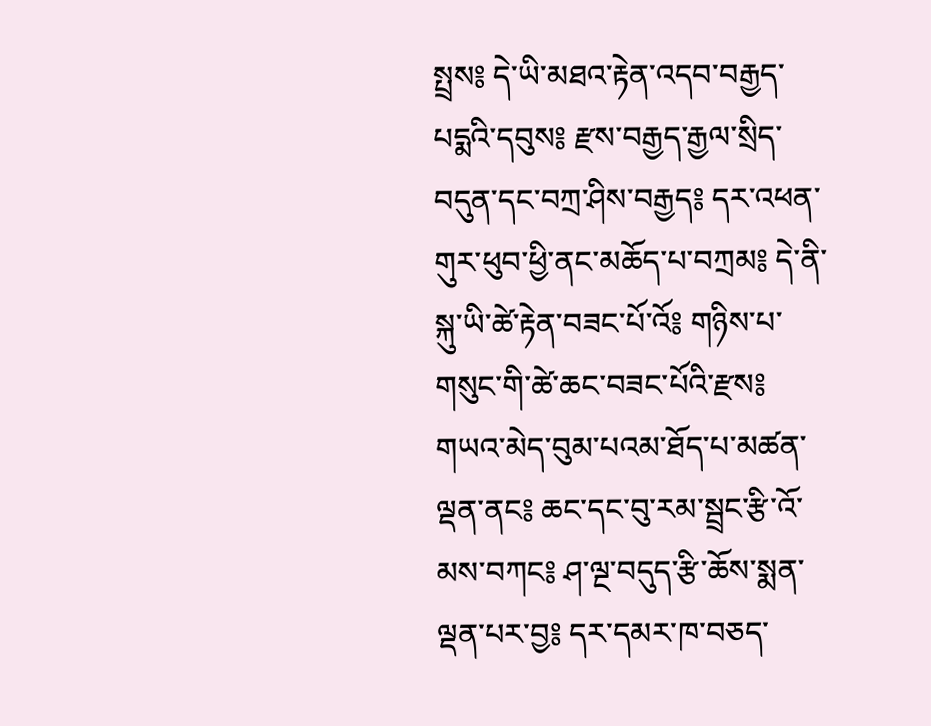སྤྲས༔ དེ་ཡི་མཐའ་རྟེན་འདབ་བརྒྱད་པདྨའི་དབུས༔ རྫས་བརྒྱད་རྒྱལ་སྲིད་བདུན་དང་བཀྲ་ཤིས་བརྒྱད༔ དར་འཕན་གུར་ཕུབ་ཕྱི་ནང་མཆོད་པ་བཀྲམ༔ དེ་ནི་སྐུ་ཡི་ཚེ་རྟེན་བཟང་པོ་འོ༔ གཉིས་པ་གསུང་གི་ཚེ་ཆང་བཟང་པོའི་རྫས༔ གཡའ་མེད་བུམ་པའམ་ཐོད་པ་མཚན་ལྡན་ནང༔ ཆང་དང་བུ་རམ་སྦྲང་རྩི་འོ་མས་བཀང༔ ཤ་ལྔ་བདུད་རྩི་ཆོས་སྨན་ལྡན་པར་བྱ༔ དར་དམར་ཁ་བཅད་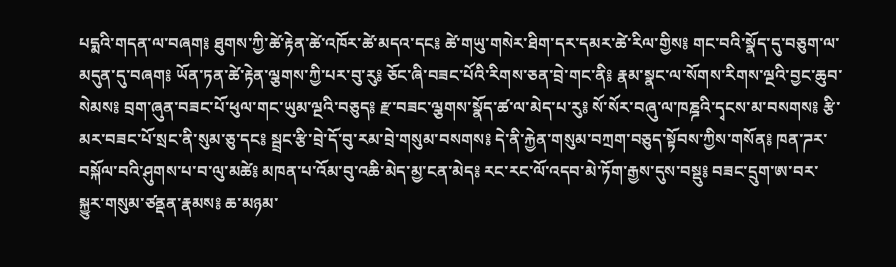པདྨའི་གདན་ལ་བཞག༔ ཐུགས་ཀྱི་ཚེ་རྟེན་ཚེ་འཁོར་ཚེ་མདའ་དང༔ ཚེ་གཡུ་གསེར་ཐིག་དར་དམར་ཚེ་རིལ་གྱིས༔ གང་བའི་སྣོད་དུ་བཅུག་ལ་མདུན་དུ་བཞག༔ ཡོན་ཏན་ཚེ་རྟེན་ལྕགས་ཀྱི་པར་བུ་རུ༔ ཅོང་ཞི་བཟང་པོའི་རིགས་ཅན་བྲེ་གང་ནི༔ རྣམ་སྣང་ལ་སོགས་རིགས་ལྔའི་བྱང་ཆུབ་སེམས༔ བྲག་ཞུན་བཟང་པོ་ཕུལ་གང་ཡུམ་ལྔའི་བཅུད༔ རྫ་བཟང་ལྕགས་སྣོད་ཚ་ལ་མེད་པ་རུ༔ སོ་སོར་བཞུ་ལ་ཁཎྜའི་དྭངས་མ་བསགས༔ རྩི་མར་བཟང་པོ་སྲང་ནི་སུམ་ཅུ་དང༔ སྦྲང་རྩི་བྲེ་དོ་བུ་རམ་བྲེ་གསུམ་བསགས༔ དེ་ནི་རྐྱེན་གསུམ་བཀྲག་བཅུད་སྟོབས་ཀྱིས་གསོན༔ ཁན་ཌར་བསྐོལ་བའི་ཤུགས་པ་བ་ལུ་མཚེ༔ མཁན་པ་འོམ་བུ་འཆི་མེད་མྱ་ངན་མེད༔ རང་རང་ལོ་འདབ་མེ་ཏོག་རྒྱས་དུས་བསྡུ༔ བཟང་དྲུག་ཨ་བར་སྐྱུར་གསུམ་ཙནྡན་རྣམས༔ ཆ་མཉམ་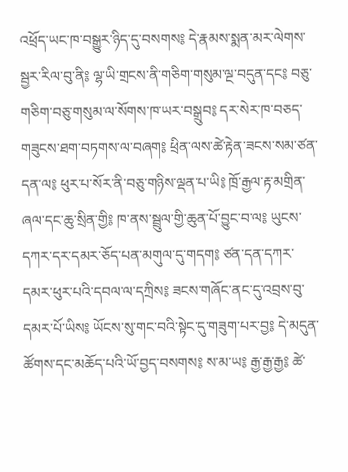འཕྲོད་ཡང་ཁ་བསྒྱུར་ཉིད་དུ་བསགས༔ དེ་རྣམས་སྨན་མར་ལེགས་སྦྱར་རིལ་བུ་ནི༔ ལྷ་ཡི་གྲངས་ནི་གཅིག་གསུམ་ལྔ་བདུན་དང༔ བཅུ་གཅིག་བཅུ་གསུམ་ལ་སོགས་ཁ་ཡར་བསྒྲུབ༔ དར་སེར་ཁ་བཅད་གཟུངས་ཐག་བཏགས་ལ་བཞག༔ ཕྲིན་ལས་ཚེ་རྟེན་ཟངས་སམ་ཙན་དན་ལ༔ ཕུར་པ་སོར་ནི་བཅུ་གཉིས་ལྡན་པ་ཡི༔ ཁྲོ་རྒྱལ་རྟ་མགྲིན་ཞལ་དང་ཆུ་སྲིན་གྱི༔ ཁ་ནས་སྦྲུལ་གྱི་ཆུན་པོ་བྱུང་བ་ལ༔ ཡུངས་དཀར་དར་དམར་ཅོད་པན་མགུལ་དུ་གདག༔ ཙན་དན་དཀར་དམར་ཕུར་པའི་དབལ་ལ་དཀྲིས༔ ཟངས་གཞོང་ནང་དུ་འབྲས་བུ་དམར་པོ་ཡིས༔ ཡོངས་སུ་གང་བའི་སྟེང་དུ་གཟུག་པར་བྱ༔ དེ་མདུན་ཚོགས་དང་མཆོད་པའི་ཡོ་བྱད་བསགས༔ ས་མ་ཡ༔ རྒྱ་རྒྱ་རྒྱ༔ ཚེ་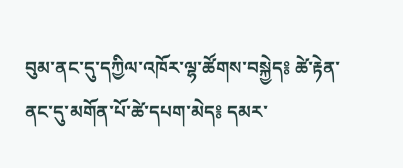བུམ་ནང་དུ་དཀྱིལ་འཁོར་ལྷ་ཚོགས་བསྐྱེད༔ ཚེ་རྟེན་ནང་དུ་མགོན་པོ་ཚེ་དཔག་མེད༔ དམར་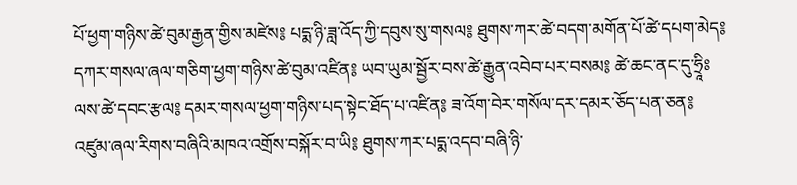པོ་ཕྱག་གཉིས་ཚེ་བུམ་རྒྱན་གྱིས་མཛེས༔ པདྨ་ཉི་ཟླ་འོད་ཀྱི་དབུས་སུ་གསལ༔ ཐུགས་ཀར་ཚེ་བདག་མགོན་པོ་ཚེ་དཔག་མེད༔ དཀར་གསལ་ཞལ་གཅིག་ཕྱག་གཉིས་ཚེ་བུམ་འཛིན༔ ཡབ་ཡུམ་སྦྱོར་བས་ཚེ་རྒྱུན་འབེབ་པར་བསམ༔ ཚེ་ཆང་ནང་དུ་ཧྲཱིཿལས་ཚེ་དབང་རྩལ༔ དམར་གསལ་ཕྱག་གཉིས་པད་སྟེང་ཐོད་པ་འཛིན༔ ཟ་འོག་བེར་གསོལ་དར་དམར་ཅོད་པན་ཅན༔ འཛུམ་ཞལ་རིགས་བཞིའི་མཁའ་འགྲོས་བསྐོར་བ་ཡི༔ ཐུགས་ཀར་པདྨ་འདབ་བཞི་ཉི་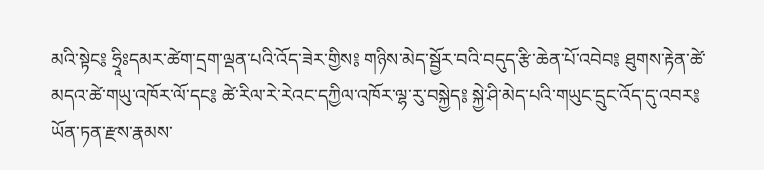མའི་སྟེང༔ ཧྲཱིཿདམར་ཚེག་དྲག་ལྡན་པའི་འོད་ཟེར་གྱིས༔ གཉིས་མེད་སྦྱོར་བའི་བདུད་རྩི་ཆེན་པོ་འབེབ༔ ཐུགས་རྟེན་ཚེ་མདའ་ཚེ་གཡུ་འཁོར་ལོ་དང༔ ཚེ་རིལ་རེ་རེའང་དཀྱིལ་འཁོར་ལྷ་རུ་བསྐྱེད༔ སྐྱེ་ཤི་མེད་པའི་གཡུང་དྲུང་འོད་དུ་འབར༔ ཡོན་ཏན་རྫས་རྣམས་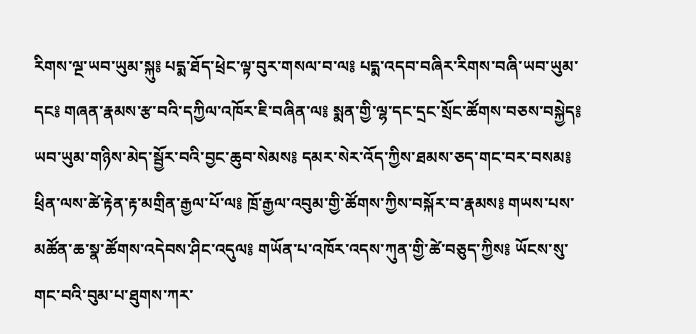རིགས་ལྔ་ཡབ་ཡུམ་སྐུ༔ པདྨ་ཐོད་ཕྲེང་ལྟ་བུར་གསལ་བ་ལ༔ པདྨ་འདབ་བཞིར་རིགས་བཞི་ཡབ་ཡུམ་དང༔ གཞན་རྣམས་རྩ་བའི་དཀྱིལ་འཁོར་ཇི་བཞིན་ལ༔ སྨན་གྱི་ལྷ་དང་དྲང་སྲོང་ཚོགས་བཅས་བསྐྱེད༔ ཡབ་ཡུམ་གཉིས་མེད་སྦྱོར་བའི་བྱང་ཆུབ་སེམས༔ དམར་སེར་འོད་ཀྱིས་ཐམས་ཅད་གང་བར་བསམ༔ ཕྲིན་ལས་ཚེ་རྟེན་རྟ་མགྲིན་རྒྱལ་པོ་ལ༔ ཁྲོ་རྒྱལ་འབུམ་གྱི་ཚོགས་ཀྱིས་བསྐོར་བ་རྣམས༔ གཡས་པས་མཚོན་ཆ་སྣ་ཚོགས་འདེབས་ཤིང་འདུལ༔ གཡོན་པ་འཁོར་འདས་ཀུན་གྱི་ཚེ་བཅུད་ཀྱིས༔ ཡོངས་སུ་གང་བའི་བུམ་པ་ཐུགས་ཀར་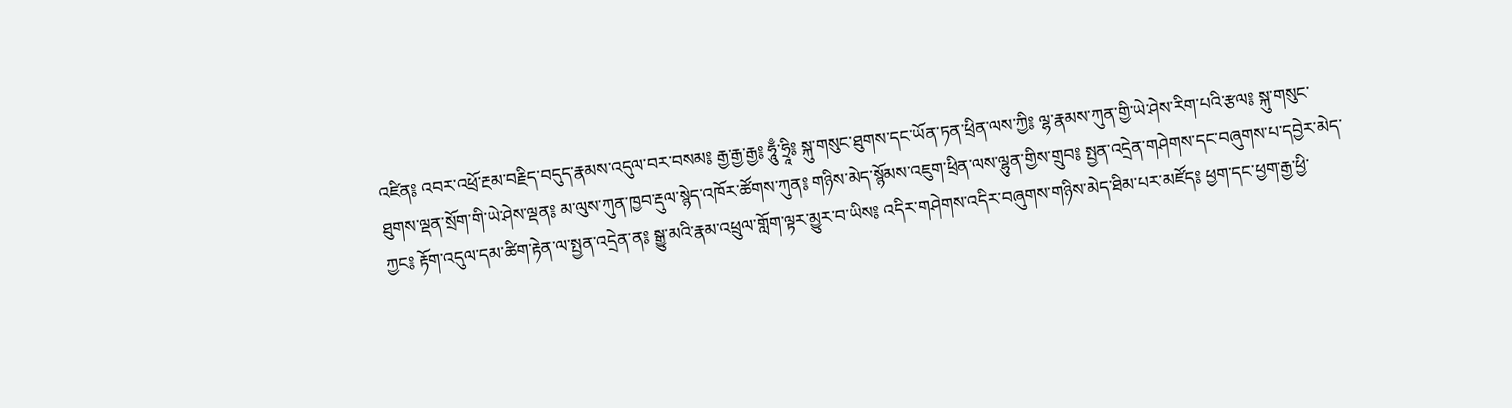འཛིན༔ འབར་འཕྲོ་རྔམ་བརྗིད་བདུད་རྣམས་འདུལ་བར་བསམ༔ རྒྱ་རྒྱ་རྒྱ༔ ཧཱུྃ་ཧྲཱི༔ སྐུ་གསུང་ཐུགས་དང་ཡོན་ཏན་ཕྲིན་ལས་ཀྱི༔ ལྷ་རྣམས་ཀུན་གྱི་ཡེ་ཤེས་རིག་པའི་རྩལ༔ སྐུ་གསུང་ཐུགས་ལྡན་སྲོག་གི་ཡེ་ཤེས་ལྡན༔ མ་ལུས་ཀུན་ཁྱབ་རྡུལ་སྙེད་འཁོར་ཚོགས་ཀུན༔ གཉིས་མེད་སྙོམས་འཇུག་ཕྲིན་ལས་ལྷུན་གྱིས་གྲུབ༔ སྤྱན་འདྲེན་གཤེགས་དང་བཞུགས་པ་དབྱེར་མེད་ཀྱང༔ རྟོག་འདུལ་དམ་ཚིག་རྟེན་ལ་སྤྱན་འདྲེན་ན༔ སྒྱུ་མའི་རྣམ་འཕྲུལ་གློག་ལྟར་མྱུར་བ་ཡིས༔ འདིར་གཤེགས་འདིར་བཞུགས་གཉིས་མེད་ཐིམ་པར་མཛོད༔ ཕྱག་དང་ཕྱག་རྒྱ་ཕྱི་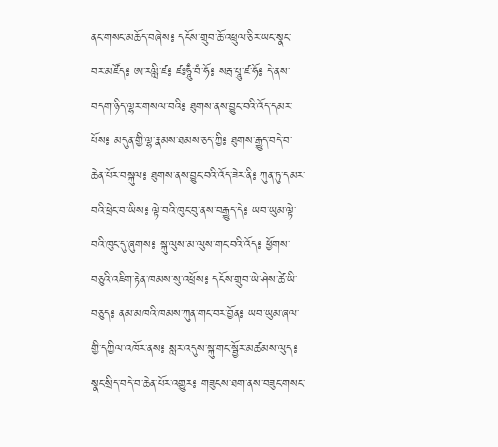ནང་གསང་མཆོད་བཞེས༔ དངོས་གྲུབ་ཆོ་འཕྲུལ་ཅིར་ཡང་སྣང་བར་མཛོད༔ ཨ་རལླི་ཛ༔ ཛཿཧཱུྃ་བཾ་ཧོ༔ སརྦ་པཱུ་ཛ་ཧོ༔ དེ་ནས་བདག་ཉིད་ལྷར་གསལ་བའི༔ ཐུགས་ནས་བྱུང་བའི་འོད་དམར་པོས༔ མདུན་གྱི་ལྷ་རྣམས་ཐམས་ཅད་ཀྱི༔ ཐུགས་རྒྱུད་བདེ་བ་ཆེན་པོར་བསྐུལ༔ ཐུགས་ནས་བྱུང་བའི་འོད་ཟེར་ནི༔ ཀུན་ཏུ་དམར་བའི་ཕྲེང་བ་ཡིས༔ ལྟེ་བའི་ཁུང་བུ་ནས་བརྒྱུད་དེ༔ ཡབ་ཡུམ་ལྟེ་བའི་ཁུང་དུ་ཞུགས༔ སྐུ་ལུས་མ་ལུས་གང་བའི་འོད༔ ཕྱོགས་བཅུའི་འཇིག་རྟེན་ཁམས་སུ་འཕྲོས༔ དངོས་གྲུབ་ཡེ་ཤེས་ཚེ་ཡི་བཅུད༔ ནམ་མཁའི་ཁམས་ཀུན་གང་བར་བྱོན༔ ཡབ་ཡུམ་ཞལ་གྱི་དཀྱིལ་འཁོར་ནས༔ སླར་འདུས་སྐུ་གང་སྦྱོར་མཚམས་ལུད༔ སྣང་སྲིད་བདེ་བ་ཆེན་པོར་འགྱུར༔ གཟུངས་ཐག་ནས་བཟུང་གསང་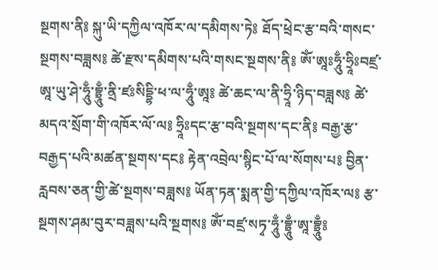སྔགས་ནི༔ སྐུ་ཡི་དཀྱིལ་འཁོར་ལ་དམིགས་ཏེ༔ ཐོད་ཕྲེང་རྩ་བའི་གསང་སྔགས་བཟླས༔ ཚེ་རྫས་དམིགས་པའི་གསང་སྔགས་ནི༔ ཨོཾ་ཨཱཿཧཱུྃ་ཧྲཱིཿབཛྲ་ཨཱ་ཡུ་ཤེ་ཧཱུྃ་བྷྲཱུྃ་ནྲི་ཛཿསིདྡྷི་ཕ་ལ་ཧཱུྃ་ཨཱ༔ ཚེ་ཆང་ལ་ནི་ཧྲཱི་ཉིད་བཟླས༔ ཚེ་མདའ་སྲོག་གི་འཁོར་ལོ་ལ༔ ཧྲཱིཿདང་རྩ་བའི་སྔགས་དང་ནི༔ བརྒྱ་རྩ་བརྒྱད་པའི་མཚན་སྔགས་དང༔ རྟེན་འབྲེལ་སྙིང་པོ་ལ་སོགས་པ༔ བྱིན་རླབས་ཅན་གྱི་ཚེ་སྔགས་བཟླས༔ ཡོན་ཏན་སྨན་གྱི་དཀྱིལ་འཁོར་ལ༔ རྩ་སྔགས་ཤམ་བུར་བཟླས་པའི་སྔགས༔ ཨོཾ་བཛྲ་སཏྭ་ཧཱུྃ་བྷྲཱུྃ་ཨཱ་བྷྲཱུྃ༔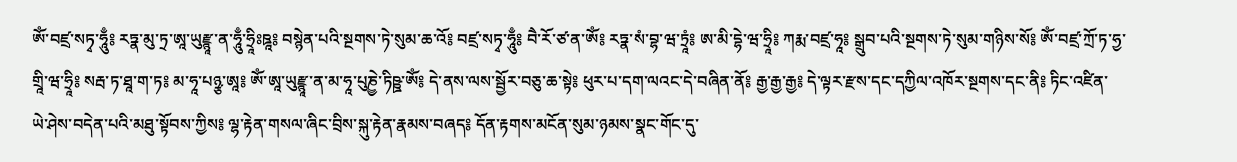ཨོཾ་བཛྲ་སཏྭ་ཧཱུྃ༔ རཏྣ་མུ་ཏྲ་ཨཱ་ཡུརྫྙཱ་ན་ཧཱུྃ་ཧྲཱིཿཋཱ༔ བསྙེན་པའི་སྔགས་ཏེ་སུམ་ཆ་འོ༔ བཛྲ་སཏྭ་ཧཱུྃ༔ བཻ་རོ་ཙ་ན་ཨོཾ༔ རཏྣ་སཾ་བྷ་ཝ་ཏྲཱཾ༔ ཨ་མི་དྷེ་ཝ་ཧྲཱི༔ ཀརྨ་བཛྲ་ཧཱ༔ སྒྲུབ་པའི་སྔགས་ཏེ་སུམ་གཉིས་སོ༔ ཨོཾ་བཛྲ་ཀྲོ་ཏ་ཧྱ་གྲཱི་ཝ་ཧྲཱི༔ སརྦ་ཏ་ཐཱ་ག་ཏ༔ མ་ཧཱ་པཉྩ་ཨཱ༔ ཨོཾ་ཨཱ་ཡུརྫྙཱ་ན་མ་ཧཱ་པུཎྱེ་ཏིཥྛ་ཨོཾ༔ དེ་ནས་ལས་སྦྱོར་བཅུ་ཆ་སྟེ༔ ཕུར་པ་དག་ལའང་དེ་བཞིན་ནོ༔ རྒྱ་རྒྱ་རྒྱ༔ དེ་ལྟར་རྫས་དང་དཀྱིལ་འཁོར་སྔགས་དང་ནི༔ ཏིང་འཛིན་ཡེ་ཤེས་བདེན་པའི་མཐུ་སྟོབས་ཀྱིས༔ ལྷ་རྟེན་གསལ་ཞིང་བྲིས་སྐུ་རྟེན་རྣམས་བཞད༔ དོན་རྟགས་མངོན་སུམ་ཉམས་སྣང་གོང་དུ་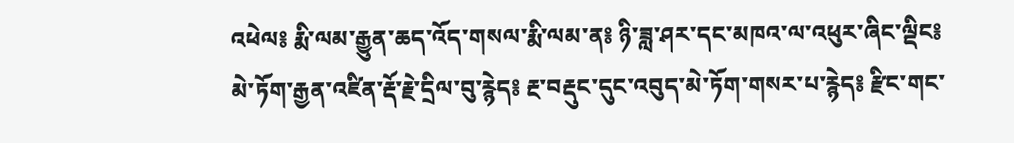འཕེལ༔ རྨི་ལམ་རྒྱུན་ཆད་འོད་གསལ་རྨི་ལམ་ན༔ ཉི་ཟླ་ཤར་དང་མཁའ་ལ་འཕུར་ཞིང་ལྡིང༔ མེ་ཏོག་རྒྱན་འཛིན་རྡོ་རྗེ་དྲིལ་བུ་རྙེད༔ རྔ་བརྡུང་དུང་འབུད་མེ་ཏོག་གསར་པ་རྙེད༔ རྫིང་གང་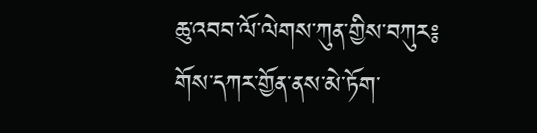ཆུ་འབབ་ལོ་ལེགས་ཀུན་གྱིས་བཀུར༔ གོས་དཀར་གྱོན་ནས་མེ་ཏོག་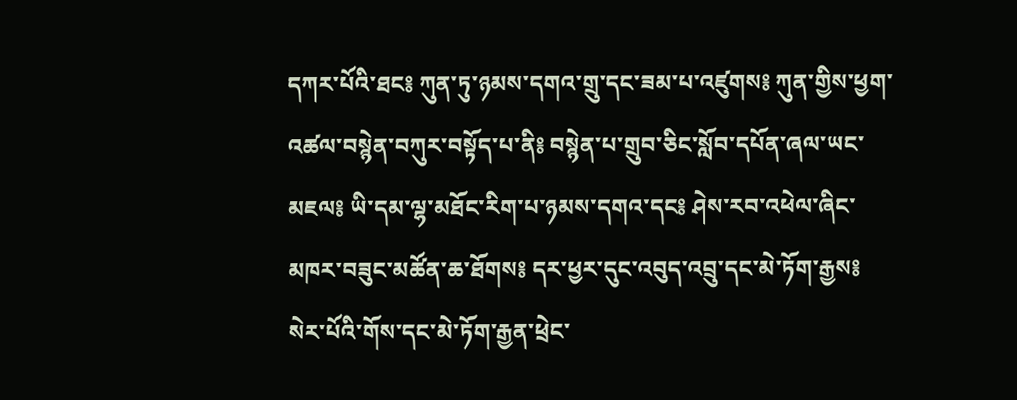དཀར་པོའི་ཐང༔ ཀུན་ཏུ་ཉམས་དགའ་གྲུ་དང་ཟམ་པ་འཛུགས༔ ཀུན་གྱིས་ཕྱག་འཚལ་བསྙེན་བཀུར་བསྟོད་པ་ནི༔ བསྙེན་པ་གྲུབ་ཅིང་སློབ་དཔོན་ཞལ་ཡང་མཇལ༔ ཡི་དམ་ལྷ་མཐོང་རིག་པ་ཉམས་དགའ་དང༔ ཤེས་རབ་འཕེལ་ཞིང་མཁར་བཟུང་མཚོན་ཆ་ཐོགས༔ དར་ཕྱར་དུང་འབུད་འབྲུ་དང་མེ་ཏོག་རྒྱས༔ སེར་པོའི་གོས་དང་མེ་ཏོག་རྒྱན་ཕྲེང་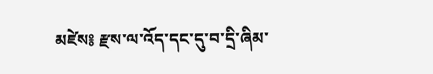མཛེས༔ རྫས་ལ་འོད་དང་དུ་བ་དྲི་ཞིམ་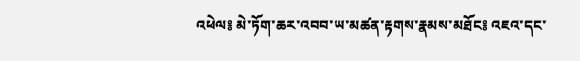འཕེལ༔ མེ་ཏོག་ཆར་འབབ་ཡ་མཚན་རྟགས་རྣམས་མཐོང༔ འཇའ་དང་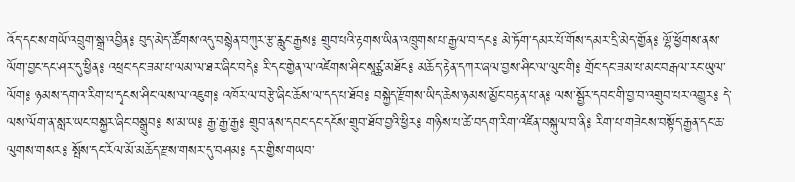འོད་དང་ས་གཡོ་འབྲུག་སྒྲ་འབྱིན༔ བུད་མེད་ཚོགས་འདུ་བསྙེན་བཀུར་རྩ་རླུང་རྒྱས༔ གྲུབ་པའི་རྟགས་ཡིན་འཁྲུགས་པ་རྒྱལ་བ་དང༔ མེ་ཏོག་དམར་པོ་གོས་དམར་དྲི་མེད་གྱོན༔ ལྷོ་ཕྱོགས་ནས་ལོག་བྱང་དང་ཤར་དུ་ཕྱིན༔ འཕྲང་དང་ཟམ་པ་ལམ་ལ་ཐར་ཞིང་བདེ༔ རི་དང་གྱེན་ལ་འཛེགས་ཤིང་སཱཙྪ་མཐོང༔ མཆོད་རྟེན་དཀར་ཞལ་བྱས་ཤིང་ལ་ལུང་གི༔ གྲོང་དང་ཟམ་པ་མང་བརྒལ་རང་ཡུལ་ལོག༔ ཉམས་དགའ་རིག་པ་དྭངས་ཤིང་ལས་ལ་འཇུག༔ འཁོར་ལ་བརྩེ་ཞིང་ཆོས་ལ་དད་པ་ཐོབ༔ བསྐྱེད་རྫོགས་ཡིད་ཆེས་ཉམས་མྱོང་བརྟན་པ་ན༔ ལས་སྦྱོར་དབང་གི་བྱ་བ་འགྲུབ་པར་འགྱུར༔ དེ་ལས་ལོག་ན་སླར་ཡང་བསྐྱར་ཞིང་བསྒྲུབ༔ ས་མ་ཡ༔ རྒྱ་རྒྱ་རྒྱ༔ གྲུབ་ནས་དབང་དང་དངོས་གྲུབ་ཐོབ་བྱའི་ཕྱིར༔ གཉིས་པ་ཚེ་བདག་རིག་འཛིན་བསྐུལ་བ་ནི༔ རིག་པ་གཟེངས་བསྟོད་རྒྱན་དང་ཆ་ལུགས་གསར༔ སྤོས་དང་རོལ་མོ་མཆོད་རྫས་གསར་དུ་བཤམ༔ དར་གྱིས་གཡབ་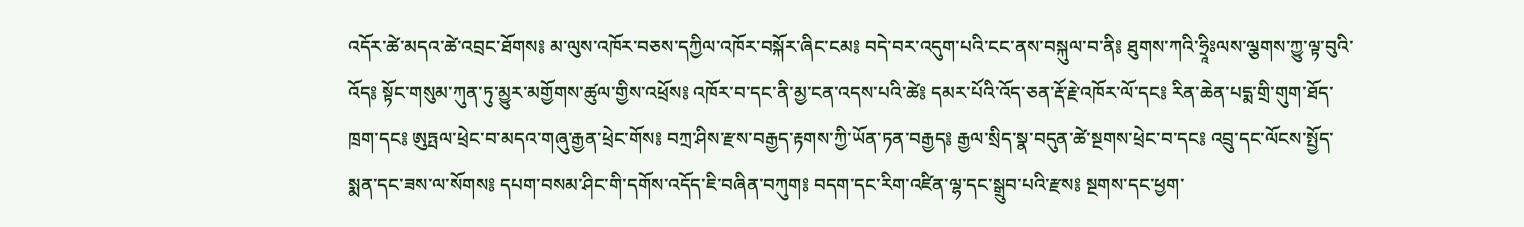འདོར་ཚེ་མདའ་ཚེ་འབྲང་ཐོགས༔ མ་ལུས་འཁོར་བཅས་དཀྱིལ་འཁོར་བསྐོར་ཞིང་ངམ༔ བདེ་བར་འདུག་པའི་ངང་ནས་བསྐུལ་བ་ནི༔ ཐུགས་ཀའི་ཧྲཱིཿལས་ལྕགས་ཀྱུ་ལྟ་བུའི་འོད༔ སྟོང་གསུམ་ཀུན་ཏུ་མྱུར་མགྱོགས་ཚུལ་གྱིས་འཕྲོས༔ འཁོར་བ་དང་ནི་མྱ་ངན་འདས་པའི་ཚེ༔ དམར་པོའི་འོད་ཅན་རྡོ་རྗེ་འཁོར་ལོ་དང༔ རིན་ཆེན་པདྨ་གྲི་གུག་ཐོད་ཁྲག་དང༔ ཨུཏྤལ་ཕྲེང་བ་མདའ་གཞུ་རྒྱན་ཕྲེང་གོས༔ བཀྲ་ཤིས་རྫས་བརྒྱད་རྟགས་ཀྱི་ཡོན་ཏན་བརྒྱད༔ རྒྱལ་སྲིད་སྣ་བདུན་ཚེ་སྔགས་ཕྲེང་བ་དང༔ འབྲུ་དང་ལོངས་སྤྱོད་སྨན་དང་ཟས་ལ་སོགས༔ དཔག་བསམ་ཤིང་གི་དགོས་འདོད་ཇི་བཞིན་བཀུག༔ བདག་དང་རིག་འཛིན་ལྷ་དང་སྒྲུབ་པའི་རྫས༔ སྔགས་དང་ཕྱག་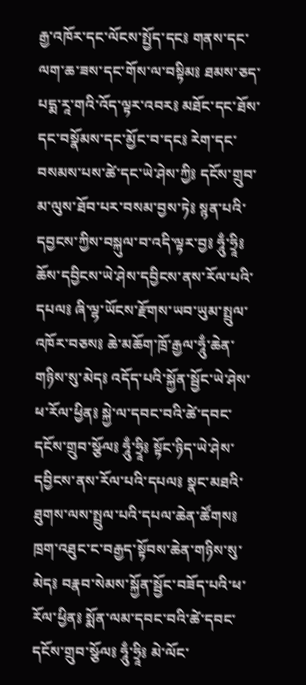རྒྱ་འཁོར་དང་ལོངས་སྤྱོད་དང༔ གནས་དང་ལག་ཆ་ཟས་དང་གོས་ལ་བསྟིམ༔ ཐམས་ཅད་པདྨ་རཱ་གའི་འོད་ལྟར་འབར༔ མཐོང་དང་ཐོས་དང་བསྣོམས་དང་མྱོང་བ་དང༔ རེག་དང་བསམས་པས་ཚེ་དང་ཡེ་ཤེས་ཀྱི༔ དངོས་གྲུབ་མ་ལུས་ཐོབ་པར་བསམ་བྱས་ཏེ༔ སྙན་པའི་དབྱངས་ཀྱིས་བསྐུལ་བ་འདི་ལྟར་བྱ༔ ཧཱུྃ་ཧྲཱི༔ ཆོས་དབྱིངས་ཡེ་ཤེས་དབྱིངས་ནས་རོལ་པའི་དཔལ༔ ཞི་ལྷ་ཡོངས་རྫོགས་ཡབ་ཡུམ་སྤྲུལ་འཁོར་བཅས༔ ཆེ་མཆོག་ཁྲོ་རྒྱལ་ཧཱུྃ་ཆེན་གཉིས་སུ་མེད༔ འདོད་པའི་སྐྱོན་སྦྱོང་ཡེ་ཤེས་ཕ་རོལ་ཕྱིན༔ སྐྱེ་ལ་དབང་བའི་ཚེ་དབང་དངོས་གྲུབ་སྩོལ༔ ཧཱུྃ་ཧྲཱི༔ སྟོང་ཉིད་ཡེ་ཤེས་དབྱིངས་ནས་རོལ་པའི་དཔལ༔ སྣང་མཐའི་ཐུགས་ལས་སྤྲུལ་པའི་དཔལ་ཆེན་ཚོགས༔ ཁྲག་འཐུང་ང་བརྒྱད་སྟོབས་ཆེན་གཉིས་སུ་མེད༔ བརྣབ་སེམས་སྐྱོན་སྦྱོང་བཟོད་པའི་ཕ་རོལ་ཕྱིན༔ སྨོན་ལམ་དབང་བའི་ཚེ་དབང་དངོས་གྲུབ་སྩོལ༔ ཧཱུྃ་ཧྲཱི༔ མེ་ལོང་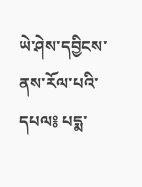ཡེ་ཤེས་དབྱིངས་ནས་རོལ་པའི་དཔལ༔ པདྨ་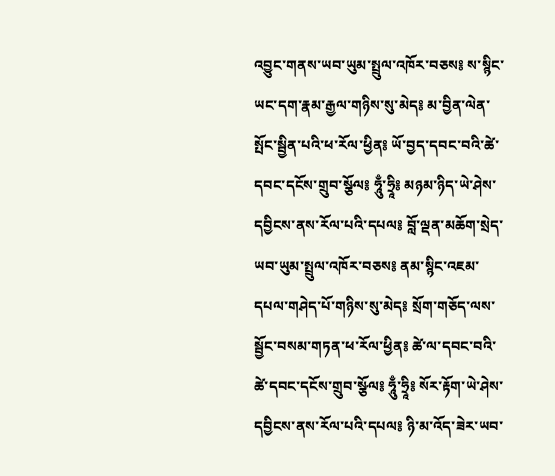འབྱུང་གནས་ཡབ་ཡུམ་སྤྲུལ་འཁོར་བཅས༔ ས་སྙིང་ཡང་དག་རྣམ་རྒྱལ་གཉིས་སུ་མེད༔ མ་བྱིན་ལེན་སྤོང་སྦྱིན་པའི་ཕ་རོལ་ཕྱིན༔ ཡོ་བྱད་དབང་བའི་ཚེ་དབང་དངོས་གྲུབ་སྩོལ༔ ཧཱུྃ་ཧྲཱི༔ མཉམ་ཉིད་ཡེ་ཤེས་དབྱིངས་ནས་རོལ་པའི་དཔལ༔ བློ་ལྡན་མཆོག་སྲེད་ཡབ་ཡུམ་སྤྲུལ་འཁོར་བཅས༔ ནམ་སྙིང་འཇམ་དཔལ་གཤེད་པོ་གཉིས་སུ་མེད༔ སྲོག་གཅོད་ལས་སྦྱོང་བསམ་གཏན་ཕ་རོལ་ཕྱིན༔ ཚེ་ལ་དབང་བའི་ཚེ་དབང་དངོས་གྲུབ་སྩོལ༔ ཧཱུྃ་ཧྲཱི༔ སོར་རྟོག་ཡེ་ཤེས་དབྱིངས་ནས་རོལ་པའི་དཔལ༔ ཉི་མ་འོད་ཟེར་ཡབ་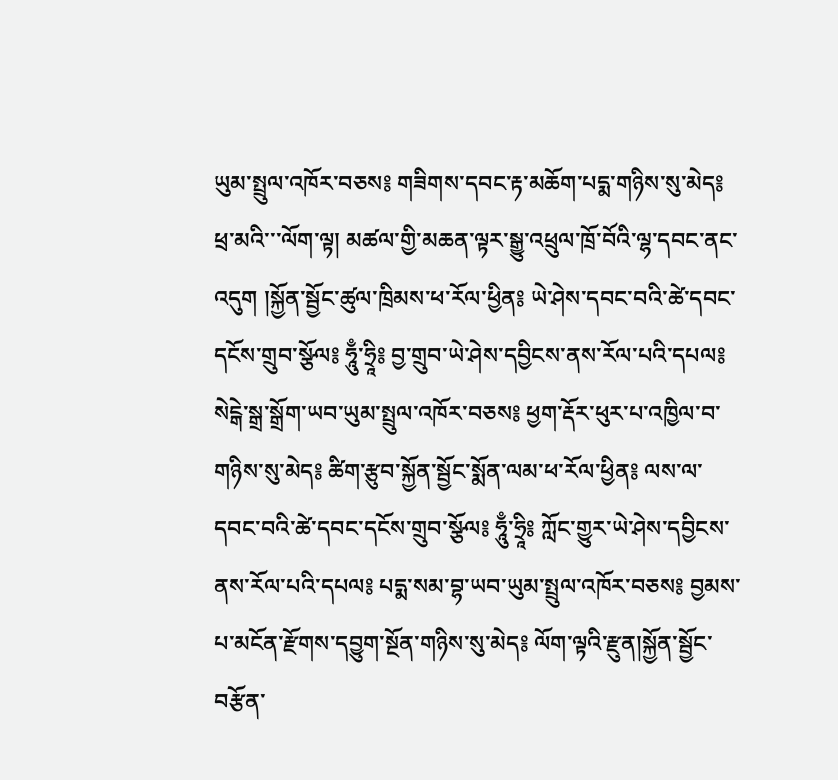ཡུམ་སྤྲུལ་འཁོར་བཅས༔ གཟིགས་དབང་རྟ་མཆོག་པདྨ་གཉིས་སུ་མེད༔ ཕྲ་མའི་་་ལོག་ལྟ། མཚལ་གྱི་མཆན་ལྟར་སྒྱུ་འཕྲུལ་ཁྲོ་བོའི་ལྷ་དབང་ནང་འདུག །སྐྱོན་སྦྱོང་ཚུལ་ཁྲིམས་ཕ་རོལ་ཕྱིན༔ ཡེ་ཤེས་དབང་བའི་ཚེ་དབང་དངོས་གྲུབ་སྩོལ༔ ཧཱུྃ་ཧྲཱི༔ བྱ་གྲུབ་ཡེ་ཤེས་དབྱིངས་ནས་རོལ་པའི་དཔལ༔ སེངྒེ་སྒྲ་སྒྲོག་ཡབ་ཡུམ་སྤྲུལ་འཁོར་བཅས༔ ཕྱག་རྡོར་ཕུར་པ་འཁྱིལ་བ་གཉིས་སུ་མེད༔ ཚིག་རྩུབ་སྐྱོན་སྦྱོང་སྨོན་ལམ་ཕ་རོལ་ཕྱིན༔ ལས་ལ་དབང་བའི་ཚེ་དབང་དངོས་གྲུབ་སྩོལ༔ ཧཱུྃ་ཧྲཱི༔ ཀློང་གྱུར་ཡེ་ཤེས་དབྱིངས་ནས་རོལ་པའི་དཔལ༔ པདྨ་སམ་བྷ་ཡབ་ཡུམ་སྤྲུལ་འཁོར་བཅས༔ བྱམས་པ་མངོན་རྫོགས་དབྱུག་སྔོན་གཉིས་སུ་མེད༔ ལོག་ལྟའི་རྫུན།སྐྱོན་སྦྱོང་བརྩོན་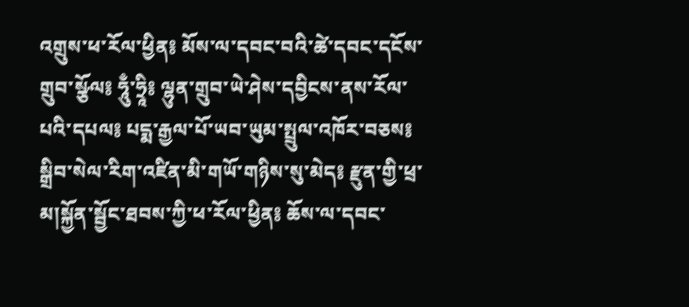འགྲུས་ཕ་རོལ་ཕྱིན༔ མོས་ལ་དབང་བའི་ཚེ་དབང་དངོས་གྲུབ་སྩོལ༔ ཧཱུྃ་ཧྲཱི༔ ལྷུན་གྲུབ་ཡེ་ཤེས་དབྱིངས་ནས་རོལ་པའི་དཔལ༔ པདྨ་རྒྱལ་པོ་ཡབ་ཡུམ་སྤྲུལ་འཁོར་བཅས༔ སྒྲིབ་སེལ་རིག་འཛིན་མི་གཡོ་གཉིས་སུ་མེད༔ རྫུན་གྱི་ཕྲ་མ།སྐྱོན་སྦྱོང་ཐབས་ཀྱི་ཕ་རོལ་ཕྱིན༔ ཆོས་ལ་དབང་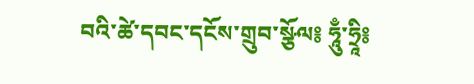བའི་ཚེ་དབང་དངོས་གྲུབ་སྩོལ༔ ཧཱུྃ་ཧྲཱི༔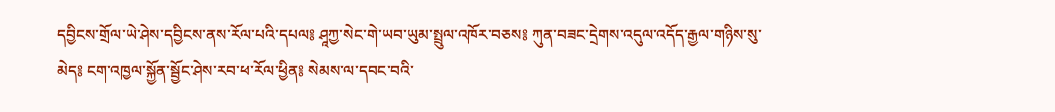དབྱིངས་གྲོལ་ཡེ་ཤེས་དབྱིངས་ནས་རོལ་པའི་དཔལ༔ ཤཱཀྱ་སེང་གེ་ཡབ་ཡུམ་སྤྲུལ་འཁོར་བཅས༔ ཀུན་བཟང་དྲེགས་འདུལ་འདོད་རྒྱལ་གཉིས་སུ་མེད༔ ངག་འཁྱལ་སྐྱོན་སྦྱོང་ཤེས་རབ་ཕ་རོལ་ཕྱིན༔ སེམས་ལ་དབང་བའི་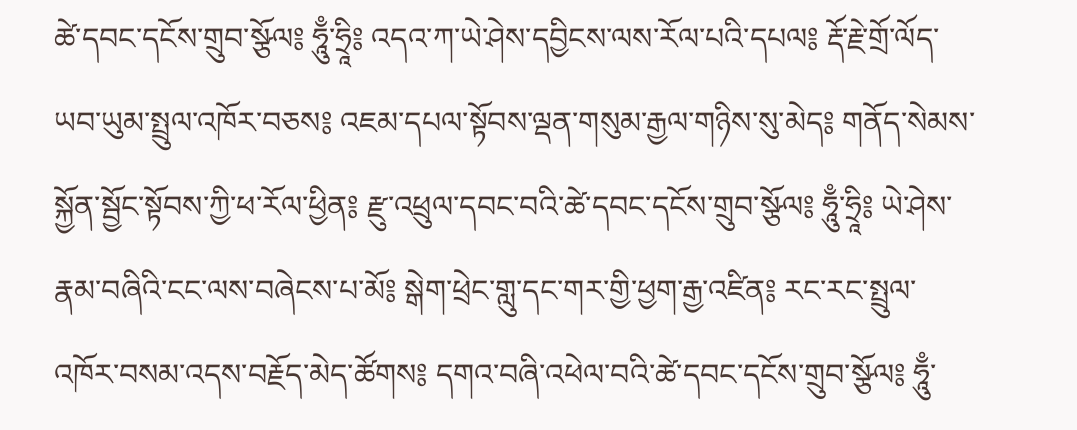ཚེ་དབང་དངོས་གྲུབ་སྩོལ༔ ཧཱུྃ་ཧྲཱི༔ འདའ་ཀ་ཡེ་ཤེས་དབྱིངས་ལས་རོལ་པའི་དཔལ༔ རྡོ་རྗེ་གྲོ་ལོད་ཡབ་ཡུམ་སྤྲུལ་འཁོར་བཅས༔ འཇམ་དཔལ་སྟོབས་ལྡན་གསུམ་རྒྱལ་གཉིས་སུ་མེད༔ གནོད་སེམས་སྐྱོན་སྦྱོང་སྟོབས་ཀྱི་ཕ་རོལ་ཕྱིན༔ རྫུ་འཕྲུལ་དབང་བའི་ཚེ་དབང་དངོས་གྲུབ་སྩོལ༔ ཧཱུྃ་ཧྲཱི༔ ཡེ་ཤེས་རྣམ་བཞིའི་ངང་ལས་བཞེངས་པ་མོ༔ སྒེག་ཕྲེང་གླུ་དང་གར་གྱི་ཕྱག་རྒྱ་འཛིན༔ རང་རང་སྤྲུལ་འཁོར་བསམ་འདས་བརྗོད་མེད་ཚོགས༔ དགའ་བཞི་འཕེལ་བའི་ཚེ་དབང་དངོས་གྲུབ་སྩོལ༔ ཧཱུྃ་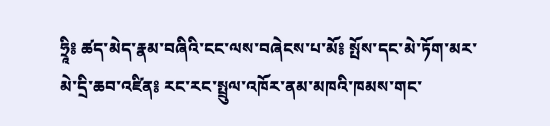ཧྲཱི༔ ཚད་མེད་རྣམ་བཞིའི་ངང་ལས་བཞེངས་པ་མོ༔ སྤོས་དང་མེ་ཏོག་མར་མེ་དྲི་ཆབ་འཛིན༔ རང་རང་སྤྲུལ་འཁོར་ནམ་མཁའི་ཁམས་གང་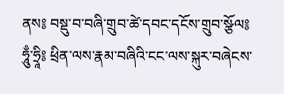ནས༔ བསྡུ་བ་བཞི་གྲུབ་ཚེ་དབང་དངོས་གྲུབ་སྩོལ༔ ཧཱུྃ་ཧྲཱི༔ ཕྲིན་ལས་རྣམ་བཞིའི་ངང་ལས་སྐུར་བཞེངས་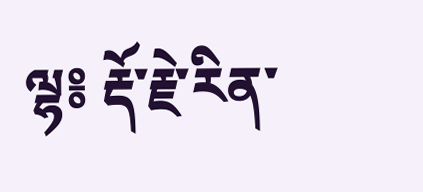ལྷ༔ རྡོ་རྗེ་རིན་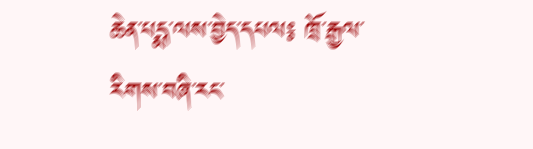ཆེན་པདྨ་ལས་བྱེད་དཔལ༔ ཁྲོ་རྒྱལ་རིགས་བཞི་རང་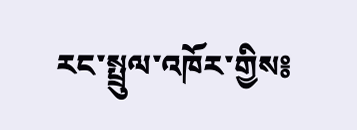རང་སྤྲུལ་འཁོར་གྱིས༔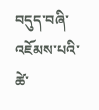བདུད་བཞི་འཇོམས་པའི་ཚེ་